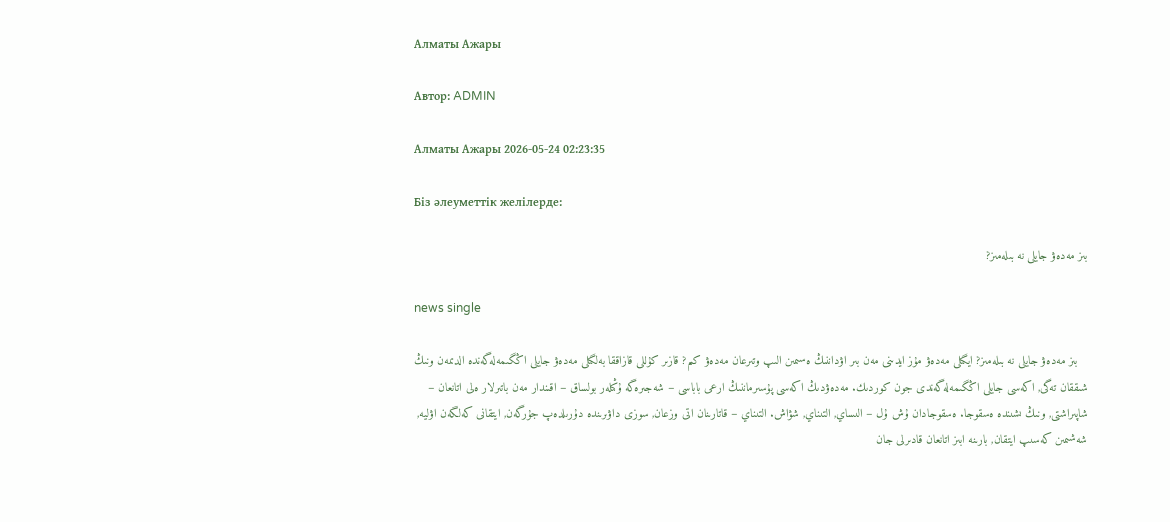Алматы Ажары

Автор: ADMIN

Алматы Ажары 2026-05-24 02:23:35

Біз әлеуметтік желілерде:

بىز مەدەۋ جايلى نە بىلەمىز?

news single

   بىز مەدەۋ جايلى نە بىلەمىز? ايگىلى مەدەۋ مۇز ايدىنى مەن بىر اۋداننىڭ ەسىمىن الىپ وتىرعان مەدەۋ كىم? قازىر كۇللى قازاققا بەلگىلى مەدەۋ جايلى اڭگىمەلەگەندە الدىمەن ونىڭ شىققان تەگى, اكەسى جايلى اڭگىمەلەگەندى جون كوردىك. مەدەۋدىڭ اكەسى پۇسىرماننىڭ ارعى باباسى – شەجىرەگە ۇڭىلەر بولساق – اقىندار مەن باتىرلار ەلى اتانعان – شاپىراشتى, ونىڭ ىشىندە ەسقوجا. ەسقوجادان ۇش ۇل – الىساي, التىناي, شۋاش. التىناي – قاتارىنان اتى وزعان, سوزى داۋىرىندە دۇرىلدەپ جۇرگەن, ايتقانى كەلگەن اۋليە, شەشىمىن كەسىپ ايتقان, بارىنە ابىز اتانعان قادىرلى جان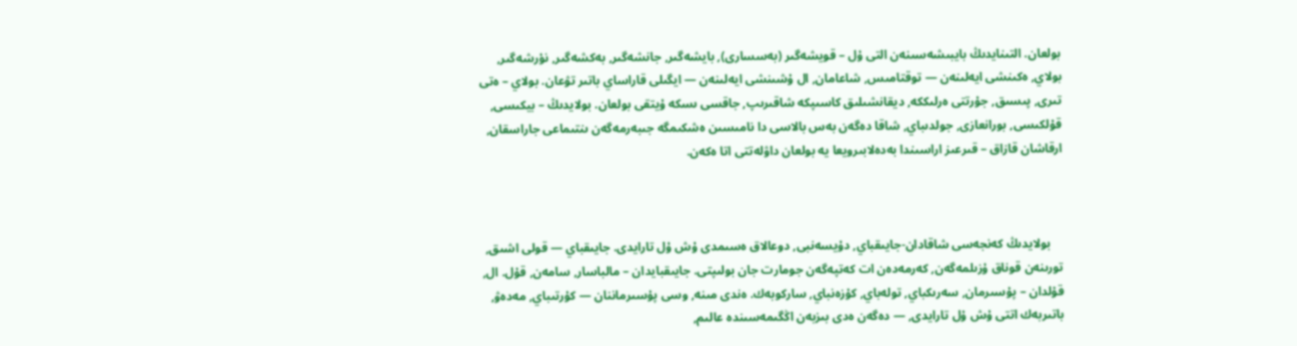بولعان. التىنايدىڭ بايبىشەسىنەن التى ۇل – قويشەگىر (بەسسارى), بايشەگىر, جانشەگىر, بەكشەگىر, نۇرشەگىر, بولاي, ەكىنشى ايەلىنەن — توقتامىس, شاعامان, ال ۇشىنشى ايەلىنەن — ايگىلى قاراساي باتىر تۋعان. بولاي – ەتى تىرى, پىسىق, جۇرتتى ەرلىككە, ديقانشىلىق كاسىپكە شاقىرىپ, جاقسى ىسكە ۇيتقى بولعان. بولايدىڭ – بيكىسى, قۇلكىسى, بورانعازى, جولدىباي, شاقا دەگەن بەس بالاسى دا نامىسىن ەشكىمگە جىبەرمەگەن ىنتىماعى جاراسقان, ارقاشان قازاق – قىرعىز اراسىندا بەدەلابىرويعا يە بولعان داۋلەتتى اتا ەكەن.



    بولايدىڭ كەنجەسى شاقادان-جايىقباي, دۇيسەنبى, دوعالاق ەسىمدى ۇش ۇل تارايدى. جايىقباي — قولى اشىق, تورىنەن قوناق ۇزىلمەگەن, كەرمەدەن ات كەتپەگەن جومارت جان بولىپتى. جايىقبايدان – مالباسار, سامەن, قۇل. ال, قۇلدان – پۇسىرمان, سەرىكباي, تولەباي, كۇزەنباي, ساركوبەك. ەندى مىنە, وسى پۇسىرماننان — كۇرتىباي, مەدەۋ, باتىربەك اتتى ۇش ۇل تارايدى, — دەگەن ەدى بىزبەن اڭگىمەسىندە عالىم,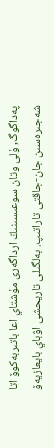پەداگوگ, ۇلى وتان سوعىسىنىڭ ارداگەرى مۇشتاي اعا باتىربەكوۆ اتا شەجىرەسىن جان-جاقتى تاراتىپ. بەلگىلى تاريحشى اۋباي بايعازيەۆ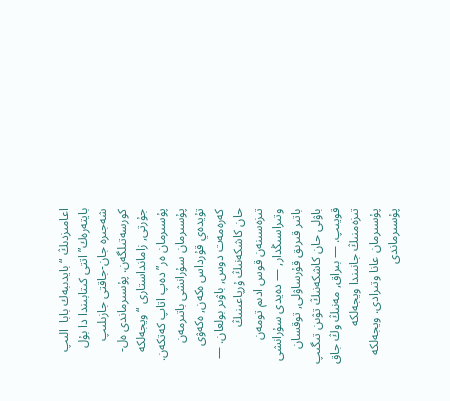اعامىزدىڭ “بايدىبەك بابا  الىپ بايتەرەك” اتتى كىتابىندا دا بۇل شەجىرە جان-جاقتى جازىلىپ كورسەتىلگەن. پۇسىرماندى ەل-جۇرتى, زامانداستارى “ويجەلكە پۇسىرمان ەر” دەپ اتاپ كەتكەن. پۇسىرمان سۇرانشى باتىرمەن تۇيدەي قۇرداس ەكەن, ەكەۋى كەرەمەت دوس, باۋىر بولعان. — حان كاشكەنىڭ ۇرپاعىنىڭ تىزەسىنەن قوس ادىم تومەن وتىراسىڭدار, — دەيدى سۇرانشى باتىر قىرىق قۇرساۋلى, توقسان باۋلى حان كاشكەنىڭ تۋىن تىگىپ قويىپ. — بىراق, مەنىڭ وڭ جاق تىزەمنىڭ جانىندا ويجەلكە پۇسىرمان عانا وتىرادى. ويجەلكە پۇسىرماندى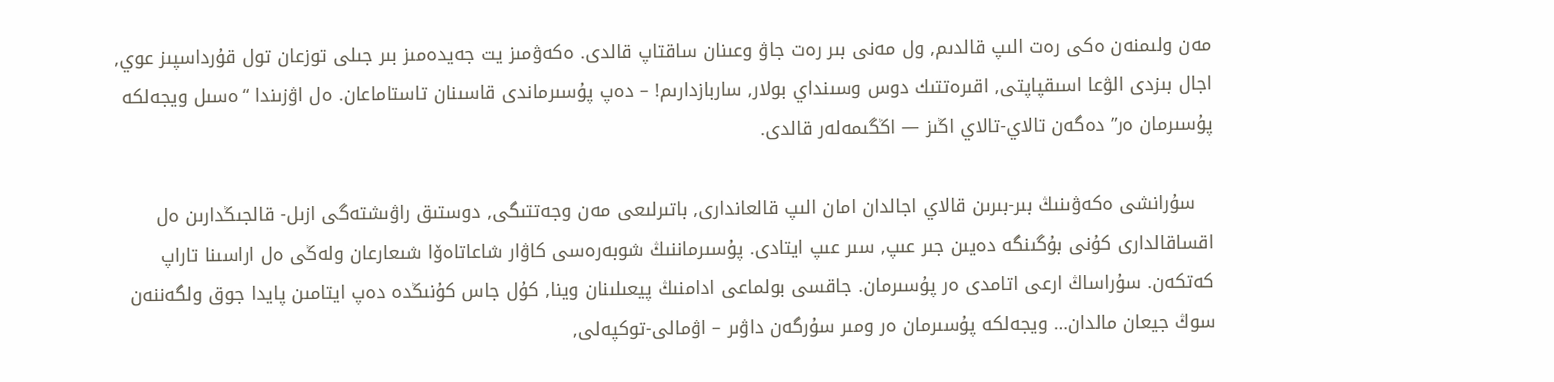مەن ولىمنەن ەكى رەت الىپ قالدىم, ول مەنى بىر رەت جاۋ وعىنان ساقتاپ قالدى. ەكەۋمىز يت جەيدەمىز بىر جىلى توزعان تول قۇرداسپىز عوي, اجال بىزدى الۋعا اسىقپاپتى, اقىرەتتىك دوس وسىنداي بولار, ساربازدارىم! – دەپ پۇسىرماندى قاسىنان تاستاماعان. ەل اۋزىندا “ەسىل ويجەلكە پۇسىرمان ەر” دەگەن تالاي-تالاي اڭىز — اڭگىمەلەر قالدى.

   سۇرانشى ەكەۋىنىڭ بىر-بىرىن قالاي اجالدان امان الىپ قالعاندارى, باتىرلىعى مەن وجەتتىگى, دوستىق راۋىشتەگى ازىل- قالجىڭدارىن ەل اقساقالدارى كۇنى بۇگىنگە دەيىن جىر عىپ, سىر عىپ ايتادى. پۇسىرماننىڭ شوبەرەسى كاۋار شاعاتاەۆا شىعارعان ولەڭى ەل اراسىنا تاراپ كەتكەن. سۇراساڭ ارعى اتامدى ەر پۇسىرمان. جاقسى بولماعى ادامنىڭ پيعىلىنان وينا, كۇل جاس كۇنىڭدە دەپ ايتامىن پايدا جوق ولگەننەن سوڭ جيعان مالدان… ويجەلكە پۇسىرمان ەر ومىر سۇرگەن داۋىر – اۋمالى-توكپەلى,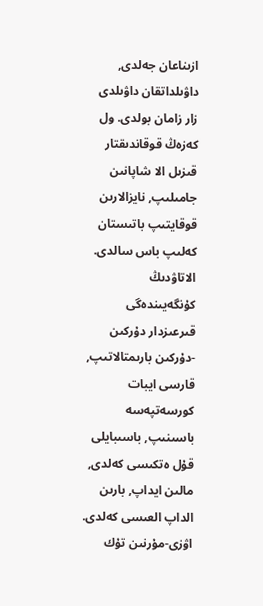ازىناعان جەلدى, داۋىلداتقان داۋىلدى زار زامان بولدى. ول كەزەڭ قوقاندىقتار قىزىل الا شاپانىن جامىلىپ, نايزالارىن قوقايتىپ باتىستان كەلىپ باس سالدى. الاتاۋدىڭ كۇنگەيىندەگى قىرعىزدار دۇركىن -دۇركىن بارىمتالاتىپ, قارسى ايبات كورسەتپەسە باسىنىپ, باسىبايلى قۇل ەتكىسى كەلدى, مالىن ايداپ, بارىن الداپ العىسى كەلدى. اۋزى-مۇرنىن تۇك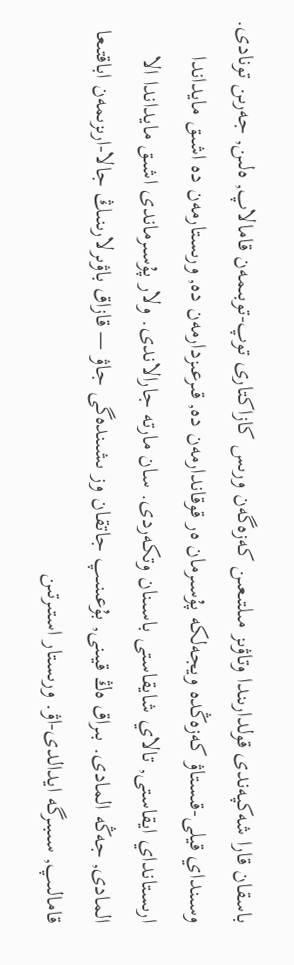باسقان قارا شەكپەندى قولدارىندا وتاۋىز مىلتىعىن كەزەگەن ورىس كازاكتارى توپ-توبىمەن قامالاپ, ەلىن, جەرىن تونادى. وسىنداي قيلى-قىستاۋ كەزەڭدە ويجەلكە پۇسىرمان ەر قوقاندارمەن دە, قىرعىزدارمەن دە, ورىستارمەن دە اشىق مايداندا ارىستانداي ايقاستى, تالاي شايقاستى باسىنان وتكەردى. سان مارتە جارالاندى. ولار پۇسىرماندى اشىق مايداندا الا المادى, جەڭە المادى. بىراق ەڭ قيىنى, بۇعىنىپ جاتقان وز ىشىندەگى جاۋ — قازاق باۋىرلارىنىڭ جالا-ارىزىمەن اباقتىعا قامالىپ, سىبىرگە ايدالدى-اۋ. ورىستار استىرتىن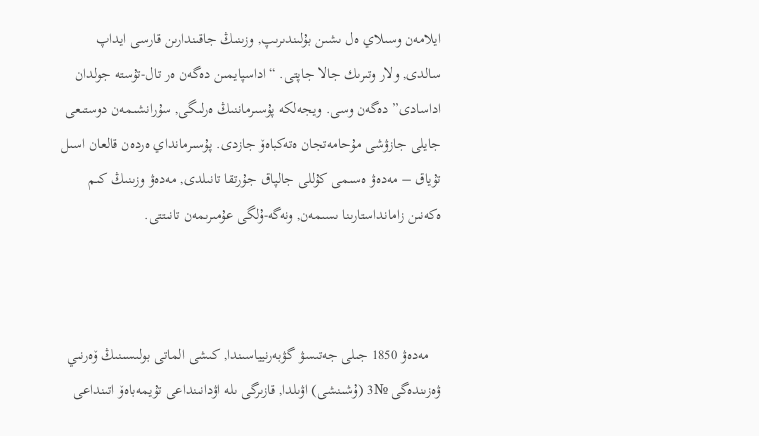ايلامەن وسىلاي ەل ىشىن بۇلىندىرىپ, وزىنىڭ جاقىندارىن قارسى ايداپ سالدى, ولار وتىرىك جالا جاپتى. “اداسپايمىن دەگەن ەر تال-تۇستە جولدان اداسادى” دەگەن وسى. ويجەلكە پۇسىرماننىڭ ەرلىگى, سۇرانشىمەن دوستىعى جايلى جازۋشى مۇحامەتجان ەتەكباەۆ جازدى. پۇسىرمانداي ەردەن قالعان اسىل تۇياق – مەدەۋ ەسىمى كۇللى جالپاق جۇرتقا تانىلدى, مەدەۋ وزىنىڭ كىم ەكەنىن زامانداستارىنا ىسىمەن, ونەگە-ۇلگى عۇمىرىمەن تانىتتى.



   مەدەۋ 1850 جىلى جەتىسۋ گۋبەرنيياسىندا, كىشى الماتى بولىسىنىڭ ۆەرنىي ۋەزىندەگى №3 (ۇشىنشى) اۋىلدا, قازىرگى ىلە اۋدانىنداعى تۇيمەباەۆ اتىنداعى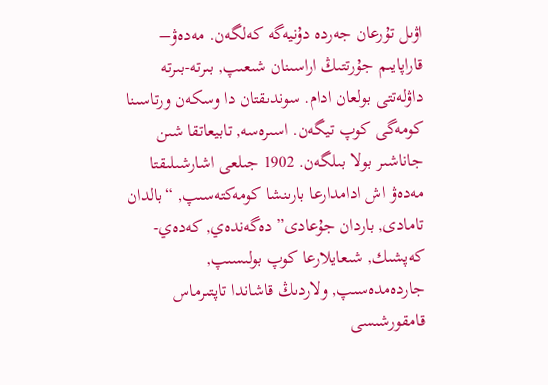اۋىل تۇرعان جەردە دۇنيەگە كەلگەن. مەدەۋ– قاراپايىم جۇرتتىڭ اراسىنان شىعىپ, بىرتە-بىرتە داۋلەتتى بولعان ادام. سوندىقتان دا وسكەن ورتاسىنا كومەگى كوپ تيگەن. اسىرەسە, تابيعاتقا شىن جاناشىر بولا بىلگەن. 1902 جىلعى اشارشىلىقتا مەدەۋ اش ادامدارعا بارىنشا كومەكتەسىپ, “بالدان تامادى, باردان جۇعادى” دەگەندەي, كەدەي-كەپشىك, شىعايلارعا كوپ بولىسىپ, جاردەمدەسىپ, ولاردىڭ قاشاندا تاپتىرماس قامقورشىسى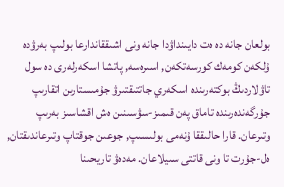بولعان جانە دە ەت دايىنداۋدا جانە ونى اشىققاندارعا بولىپ بەرۋدە ۇلكەن كومەك كورسەتكەن, اسىرەسە, پاتشا اسكەرلەرى دە سول تاۋلاردىڭ بوكتەرىندە اسكەري جاتتىقتىرۋ جۇمىستارىن اتقارىپ جۇرگەندەرىندە تاماق پەن قىمىز-سۋسىنىن ەش اقشاسىز بەرىپ وتىرعان. قارا حالىققا ۇنەمى بولىسىپ, جوعىن جوقتاپ وتىرعاندىقتان, ەل-جۇرت تا ونى قاتتى سىيلاعان. مەدەۋ تاريحىنا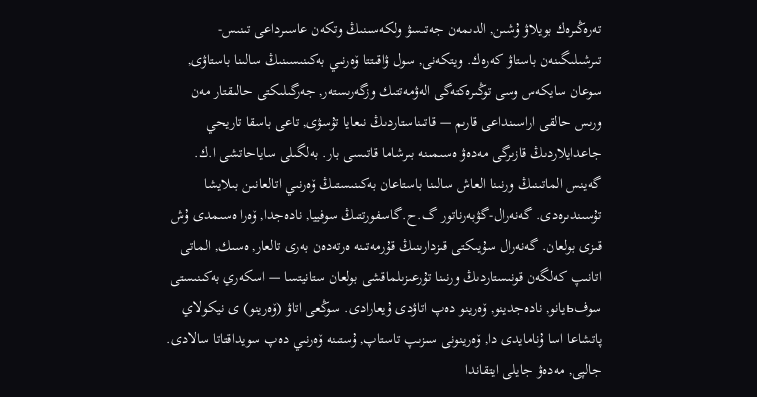تەرەڭىرەك بويلاۋ ۇشىن, الدىمەن جەتىسۋ ولكەسىنىڭ وتكەن عاسىرداعى تىنىس-تىرشىلىگىنەن باستاۋ كەرەك. ويتكەنى, سول ۋاقىتتا ۆەرنىي بەكىنىسىنىڭ سالىنا باستاۋى, سوعان سايكەس وسى توڭىرەكتەگى الەۋمەتتىك وزگەرىستەر, جەرگىلىكتى حالىقتار مەن ورىس حالقى اراسىنداعى قارىم — قاتىناستاردىڭ نىعايا تۇسۋى, تاعى باسقا تاريحي جاعدايلاردىڭ قازىرگى مەدەۋ ەسىمىنە بىرشاما قاتىسى بار. بەلگىلى ساياحاتشى ا.ك. گەينس الماتىنىڭ ورنىنا العاش سالىنا باستاعان بەكىنىستىڭ ۆەرنىي اتالعانىن بىلايشا تۇسىندىرەدى. گەنەرال-گۋبەرناتور گ.ح.گاسفورتتىڭ سوفييا, نادەجدا, ۆەرا ەسىمدى ۇش قىزى بولعان. گەنەرال سۇيىكتى قىزدارىنىڭ قۇرمەتىنە ەرتەدەن بەرى تالعار, ەسىك, الماتى اتانىپ كەلگەن قونىستاردىڭ ورنىنا تۇرعىزىلماقشى بولعان ستانيتسا — اسكەري بەكىنىستى سوفьيانو, نادەجدينو, ۆەرينو دەپ اتاۋدى ۇيعارادى. سوڭعى اتاۋ (ۆەرينو) ى نيكولاي پاتشاعا اسا ۇنامايدى دا, ۆەرينونى سىزىپ تاستاپ, ۇستىنە ۆەرنىي دەپ سويداقتاتا سالادى. جالپى, مەدەۋ جايلى ايتقاندا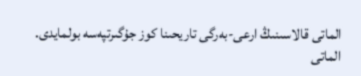الماتى قالاسىنىڭ ارعى-بەرگى تاريحىنا كوز جۇگىرتپەسە بولمايدى. الماتى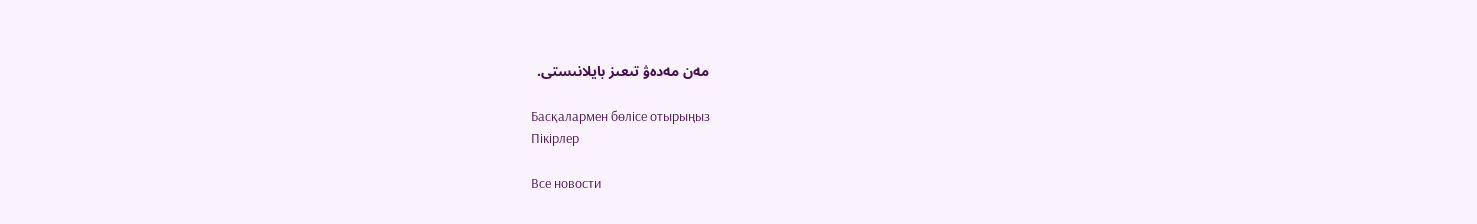مەن مەدەۋ تىعىز بايلانىستى.

Басқалармен бөлісе отырыңыз
Пікірлер

Все новости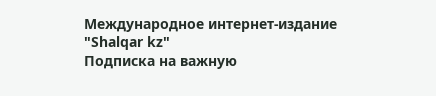Международное интернет-издание "Shalqar kz"
Подписка на важную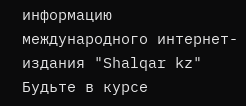информацию международного интернет-издания "Shalqar kz" Будьте в курсе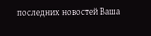последних новостей Ваша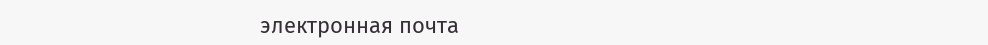электронная почта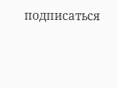подписаться